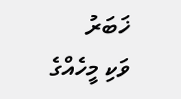ޚަބަރު
ވަކި މީހެއްގެ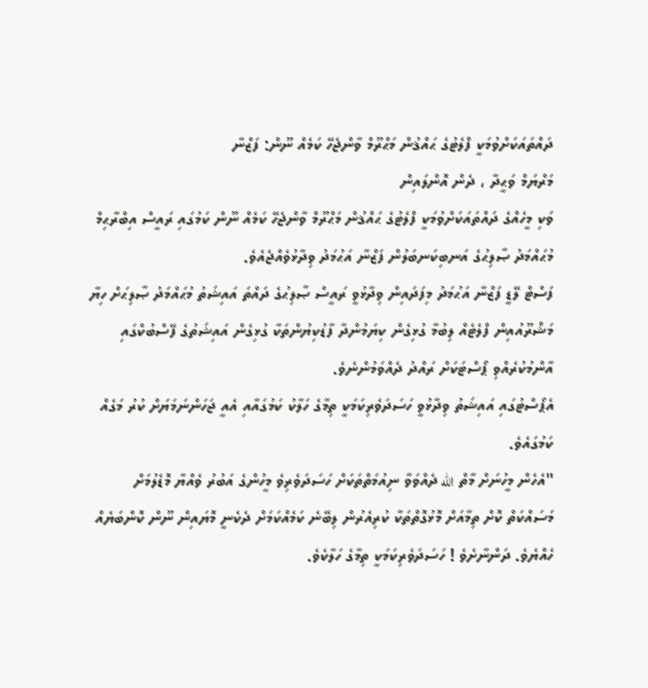ދައްތައަކަށްވުމަކީ ފްލެޓުގެ ޙައްޤުން މަޙްރޫމް ވާންޖެހޭ ކަމެއް ނޫން: ފަޒްނާ
މަރްޔަމް ވަޙީދާ ، ދެން އޮންލައިން
ވަކި މީހެއްގެ ދައްތައަކަށްވުމަކީ ފްލެޓުގެ ޙައްޤުން މަޙްރޫމް ވާންޖެހޭ ކަމެއް ނޫން ކަމުގައި ރައީސް އިބްރާޙިމް މުޙައްމަދު ޞާލިޙުގެ އަނބިކަނބަލުން ފަޒްނާ އަޙުމަދު ވިދާޅުވެއްޖެއެވެ.
ފަސްޓް ލޭޑީ ފަޒްނާ އަޙުމަދު މިފަދައިން ވިދާޅުވީ ރައީސް ޞާލިޙުގެ ދައްތަ އައިޝަތު މުޙައްމަދު ޞާލިޙަށް ހިޔާ މަޝްރޫއުއިން ފްލެޓެއް ލިބުމާ ގުޅިގެން ކިޔަމުންދާ ފާޑުކިޔުންތަކާ ގުޅިގެން އައިޝަތުގެ ފޭސްބުކްގައި އާންމުކުރެއްވި ޕޯސްޓަކަށް ރައްދު ދެއްވަމުންނެވެ.
އެޕޯސްޓުގައި އައިޝަތު ވިދާޅުވީ ހަސަދަވެރިކަމަކީ ތިމާގެ ހަލާކު ކަމުގައާއި އެއީ ޖަހަންނަމަޔަށް ކުރު މަގެއް ކަމުގައެވެ.
"އެހެން މީހުނަށް މާތް الله ދެއްވަވާ ނިއުމަތްތަކަށް ހަސަދަވެރިވެ މީހުންގެ އަބުރު ވެއްޔާ މޮޑެލުމަށް  މަސައްކަތް ކޮށް ތިމާއަށް މޮޅުގޮތްތަކާ ކުރިއެރުން ލިބޭނެ ކަމެއްކަމަށް ދެކެނީ މޮޔައިން ނޫން ކޮންބަޔެއް ހެއްޔެވެ. ދަންނާށެވެ ! ހަސަދަވެރިކަމަކީ ތިމާގެ ހަލާކެވެ.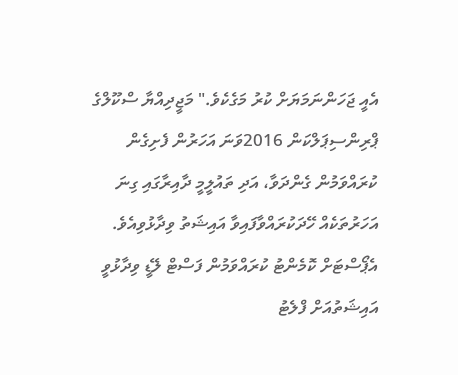އެއީ ޖަހަންނަމަޔަށް ކުރު މަގެކެވެ." މަޖީދިއްޔާ ސްކޫލްގެ ޕްރިންސިޕަލްކަން 2016ވަނަ އަހަރުން ފެށިގެން ކުރައްވަމުން ގެންދަވާ، އަދި ތައުލީމީ ދާއިރާގައި ގިނަ އަހަރުތަކެއް ހޭދަކުރައްވާފައިވާ އައިޝަތު ވިދާޅުވިއެވެ.
އެޕޯސްޓަށް ކޮމެންޓު ކުރައްވަމުން ފަސްޓް ލޭޑީ ވިދާޅުވީ އައިޝަތުއަށް ފްލެޓު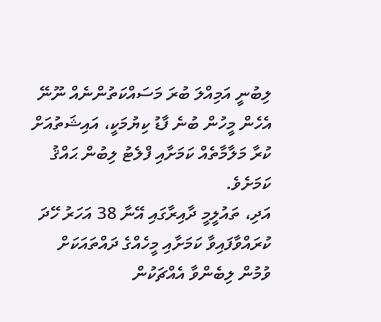ލިބުނީ އަމިއްލަ ބުރަ މަސައްކަތުންނެއް ނޫނޭ އެހެން މީހުން ބުނެ ފާޑު ކިޔުމަކީ، އައިޝަތުއަށް ކުރާ މަލާމާތެއް ކަމަށާއި ފްލެޓު ލިބުން ޙައްޤު ކަމަށެވެ.
އަދި، ތައުލީމީ ދާއިރާގައި އޭނާ 38 އަހަރު ހޭދަ ކުރައްވާފައިވާ ކަމަށާއި މީހެއްގެ ދައްތައަކަށް ވުމުން ލިބެންވާ އެއްޗަކުން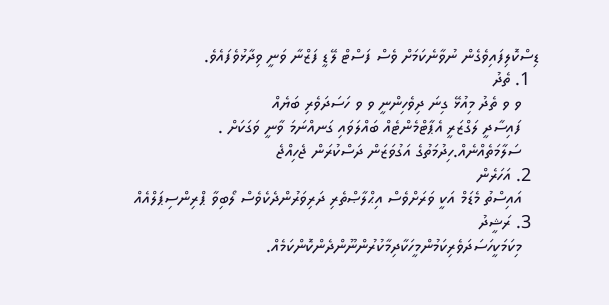ޑިސްކޮލިފައިވެގެން ނުވާނެކަމަށް ވެސް ފަސްޓް ލޭޑީ ފަޒްނާ ވަނީ ވިދާޅުވެފައެވެ.
  1. ތެދު
    ވ ވ ތެދު މިއުޅޭ ގިނަ ދިވެހިންނީ ވ ވ ހަސަދަވެރި ބަޔެއް
    ފައިސާދީ ލަގްޒަރީ އެޕާޓްމެންޓެއް ބައްލަވައި ގަނއްނަމަ ވާނީ ވަގަކަށް .
    ސަލާމަތެއްނެއް.ހިދުމަތުގެ އަގުވަޒަން ދަސްކުރަން ޖެހިއްޖެ
  2. އަހަރެން
    އައިސްތު މެޑަމް އަކީ ވަރަށްވެސް އިޙްލާޞްތެރި ދަރިވަރުންދެކެވެސް ލޯބިވާ ޕްރިންސިޕަލްއެއް
  3. ރަޝީދު
    މިކަމަކީހަސަދަވެރިކަމުންމީހަކާދިމާކުރުންނޫންދެންކޮންކަމެއް.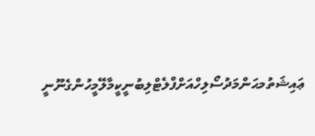ޢައިޝަތުމޙަންމަދުސޯލިހްއަށްފްލެޓްލިބުނީކީމާލޭމީހުންގެނޫނީ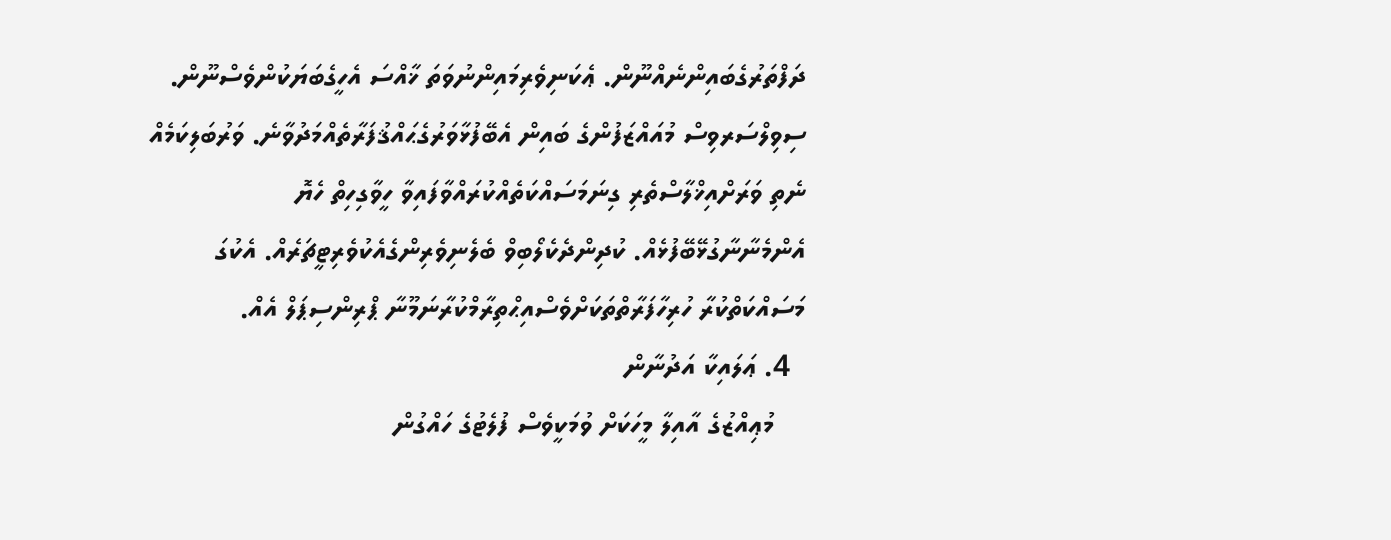ދަފްތަރުގެބައިންނެއްނޫން. ޢެކަނިވެރިމައިންނުވަތަ ޚާއްސަ އެހީގެބަޔަކުންވެސްނޫން. ސިވިލްސަރވިސް މުއައްޒަފުންގެ ބައިން އެބޭފުޅާވަރުގެޙައްޤުފަރާތެއްމަދުވާނެ. ވަރުބަލިކަމެއް ނެތި ވަރަށްއިޚްލާސްތެރި ގިނަމަސައްކަތެއްކުރައްވާފައިވާ ހީވާގިހިތް ހެޔޮ އެންމެނާނާގުޅޭބޭފުޅެއް. ކުދިންދެކެލޯބިވް ބެލެނިވެރިންގެއެކުވެރިޓީޗަރެއް. އެކުގަ މަސައްކަތްކުރާ ހުރިހާފަރާތްތަކަށްވެސްއިޙްތިރާމްކުރާނަމޫނާ ޕްރިންސިޕަލް އެއް.
  4. ޢަލައިކާ އަދުނާން
    މުޢިއްޒުގެ އާއިލާ މީހަކަށް ވުމަކީވެސް ފުލެޓުގެ ހައްގުން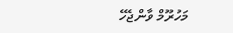މަހުރޫމް ވާންޖެހޭ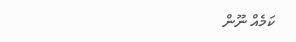ކަމެއް ނޫން